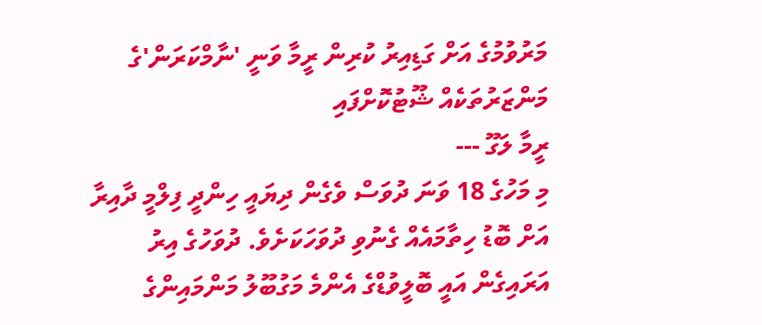މަރުވުމުގެ އަށް ގަޑިއިރު ކުރިން ރީމާ ވަނީ 'ނާމްކަރަން'ގެ މަންޒަރުތަކެއް ޝޫޓުކޮށްފައި
ރީމާ ލަގޫ ---
މި މަހުގެ 18 ވަނަ ދުވަސް ވެގެން ދިޔައީ ހިންދީ ފިލްމީ ދާއިރާ އަށް ބޮޑު ހިތާމައެއް ގެނުވި ދުވަހަކަށެވެ. ދުވަހުގެ އިރު އަރައިގެން އައީ ބޮލީވުޑްގެ އެންމެ މަގުބޫލު މަންމައިންގެ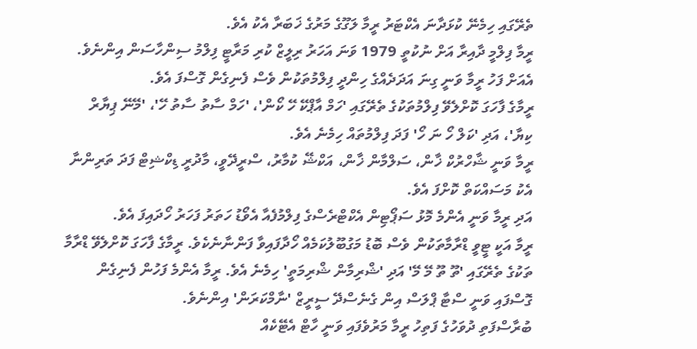ތެރޭގައި ހިމެނޭ ކުޅަދާނަ އެކްޓަރު ރީމާ ލަގޫގެ މަރުގެ ޚަބަރާ އެކު އެވެ.
ރީމާ ފިލްމީ ދާއިރާ އަށް ނުކުތީ 1979 ވަނަ އަހަރު ރިލީޒް ކުރި މަރާޓީ ފިލްމު ސިންހާސަން އިންނެވެ. އެއަށް ފަހު ރީމާ ވަނީ ގިނަ އަދަދެއްގެ ހިންދީ ފިލްމުތަކުން ވެސް ފެނިގެން ގޮސްފަ އެވެ.
ރީމާގެ ފާހަގަ ކޮށްލެވޭ ފިލްމުތަކުގެ ތެރޭގައި 'ހަމް އާޕްކޭ ހޭ ކޯން'، 'ހަމް ސާތު ސާތު ހޭ'، 'މޭނޭ ޕިޔާރް ކިޔާ'، އަދި 'ކަލް ހޯ ނަ ހޯ' ފަދަ ފިލްމުތައް ހިމެނެ އެވެ.
ރީމާ ވަނީ ޝާހްރުކް ޚާން، ސަލްމާން ޚާން، އަކްޝޭ ކުމާރު، ސްރީދޭވީ، މާދުރީ ޑިކްޝިޓް ފަދަ ތަރިންނާ އެކު މަސައްކަތް ކޮށްފަ އެވެ.
އަދި ރީމާ ވަނީ އެންމެ މޮޅު ސަޕޯޓިން އެކްޓްރެސްގެ ފިލްމުފެއާ އެވޯޑު ހަތަރު ފަހަރު ހޯދައިފަ އެވެ.
ރީމާ އަކީ ޓީވީ ޑްރާމާތަކުން ވެސް ބޮޑު މަގުބޫލުކަމެއް ހޯދާފައިވާ ފަންނާނެކެވެ. ރީމާގެ ފާހަގަ ކޮށްލެވޭ ޑްރާމާ ތަކުގެ ތެރޭގައި 'ތޫ ތޫ މޭ މޭ' އަދި 'ޝްރިމާން ޝްރިމަތީ' ހިމެނެ އެވެ. ރީމާ އެންމެ ފަހުން ފެނިގެން ގޮސްފައި ވަނީ ސްޓާ ޕްލަސް އިން ގެނެސްދޭ ސީރީޒް 'ނާމްކަރަން' އިންނެވެ.
ބުރާސްފަތި ދުވަހުގެ ފަތިހު ރީމާ މަރުވެފައި ވަނީ ހާޓް އެޓޭކެއް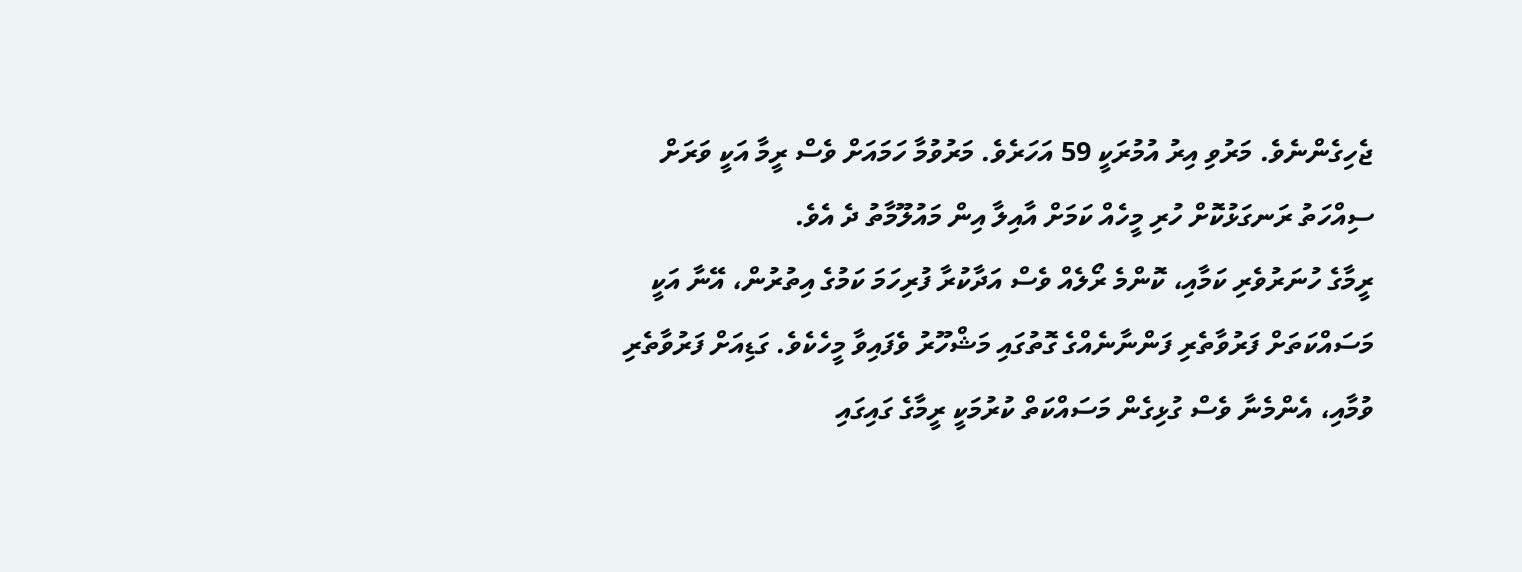ޖެހިގެންނެވެ. މަރުވި އިރު އުމުރަކީ 59 އަހަރެވެ. މަރުވުމާ ހަމައަށް ވެސް ރީމާ އަކީ ވަރަށް ސިއްހަތު ރަނގަޅުކޮށް ހުރި މީހެއް ކަމަށް އާއިލާ އިން މައުލޫމާތު ދެ އެވެ.
ރީމާގެ ހުނަރުވެރި ކަމާއި، ކޮންމެ ރޯލެއް ވެސް އަދާކުރާ ފުރިހަމަ ކަމުގެ އިތުރުން، އޭނާ އަކީ މަސައްކަތަށް ފަރުވާތެރި ފަންނާނެއްގެ ގޮތުގައި މަޝްހޫރު ވެފައިވާ މީހެކެވެ. ގަޑިއަށް ފަރުވާތެރި ވުމާއި، އެންމެނާ ވެސް ގުޅިގެން މަސައްކަތް ކުރުމަކީ ރީމާގެ ގައިގައި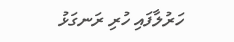ހަރުލާފައި ހުރި ރަނގަޅު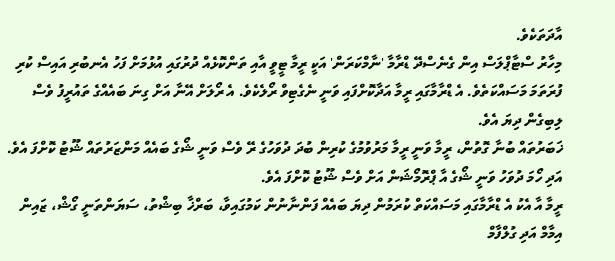އާދަތަކެވެ.
މިހާރު ސްޓާޕްލަސް އިން ގެނެސްދޭ ޑްރާމާ 'ނާމްކަރަން' އަކީ ރީމާ ޓީވީ އާއި ތަންކޮޅެއް ދުރުގައި އުޅުމަށް ފަހު އެނބުރި އައިސް ކުރި ފުރަތަމަ މަސައްކަތެވެ. އެ ޑްރާމާގައި ރީމާ އަދާކޮށްފައި ވަނީ ނެގެޓިވް ރޯލެކެވެ. އެ ރޯލަށް އޭނާ އަށް ގިނަ ބައެއްގެ ތައުރީފު ވެސް ލިބިގެން ދިޔަ އެވެ.
ޚަބަރުތައް ބުނާ ގޮތުން، ރީމާ ވަނީ ރީމާ މަރުވުމުގެ ކުރިން ބުދަ ދުވަހުގެ ރޭ ވެސް ވަނީ ޝޯގެ ބައެއް މަންޒަރުތައް ޝޫޓު ކޮށްފަ އެވެ. އަދި ހޯމަ ދުވަހު ވަނީ ޝޯގެ އާ ޕްރޮމޯޝަން އަށް ވެސް ޝޫޓު ކޮށްފަ އެވެ.
ރީމާ އާ އެކު އެ ޑްރާމާގައި މަސައްކަތް ކުރަމުން ދިޔަ ބައެއް ފަންނާނުން ކަމުގައިވާ، ބަރްޚާ ބިޝްތު، ސަޔަންތަނީ ގޯޝް، ޒައިން އިމާމް އަދި ގުލްފާމް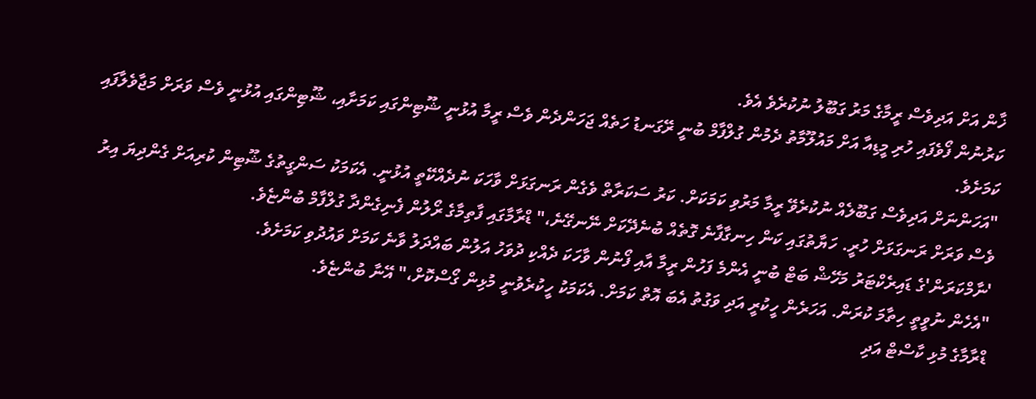ޚާން އަށް އަދިވެސް ރީމާގެ މަރު ގަބޫލު ނުކުރެވެ އެވެ.
ކަރުނުން ފޯވެފައި ހުރި މީޑިއާ އަށް މައުލޫމާތު ދެމުން ގުލްފާމް ބުނީ ރޭގަނޑު ހަތެއް ޖަހަންދެން ވެސް ރީމާ އުޅުނީ ޝޫޓިންގައި ކަމަށާއި، ޝޫޓިންގައި އުޅުނީ ވެސް ވަރަށް މަޖާވެލާފައި ކަމަށެވެ.
"އަހަންނަށް އަދިވެސް ގަބޫލެއް ނުކުރެވޭ ރީމާ މަރުވި ކަމަކަށް. ކަރު ސަކަރާތް ވެގެން ރަނގަޅަށް ވާހަކަ ނުދެއްކޭތީ އުޅުނީ. އެކަމަކު ސަންގީތުގެ ޝޫޓިން ކުރިއަށް ގެންދިޔަ އިރު ވެސް ވަރަށް ރަނގަޅަށް ހުރީ. ހަޔާތުގައި ކަން ހިނގާފާނެ ގޮތެއް ބުނެދޭކަށް ނޭނގޭނެ،" ޑްރާމާގައި ފާތިމާގެ ރޯލުން ފެނިގެންދާ ގުލްފާމް ބުންޏެވެ.
'ނާމްކަރަން'ގެ ޑައިރެކްޓަރު މަހޭޝް ބަޓް ބުނީ އެންމެ ފަހުން ރީމާ އާއި ފޯނުން ވާހަކަ ދެއްކި ދުވަހު އަލުން ބައްދަލު ވާނެ ކަމަށް ވައުދުވި ކަމަށެވެ.
"އެހެން ނުވީތީ ހިތާމަ ކުރަން. އަހަރެން ހީކުރީ އަދި ވަގުތު އެބަ އޮތް ކަމަށް. އެކަމަކު ހީކުރެވުނީ މުޅިން ގޯސްކޮށް،" އޭނާ ބުންޏެވެ.
ޑްރާމާގެ މުޅި ކާސްޓް އަދި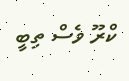ކްރޫ ވެސް ތިބީ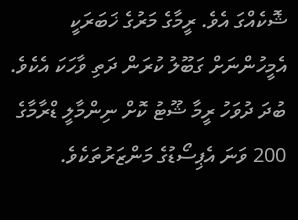ޝޮކެއްގަ އެވެ. ރީމާގެ މަރުގެ ޚަބަރަކީ އެމީހުންނަށް ގަބޫލު ކުރަން ދަތި ވާހަކަ އެކެވެ. ބުދަ ދުވަހު ރީމާ ޝޫޓު ކޮށް ނިންމާލީ ޑްރާމާގެ 200 ވަނަ އެޕިސޯޑުގެ މަންޒަރުތަކެވެ.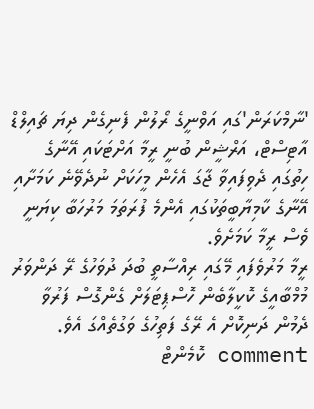'ނާމްކަރަން'ގައި އަވްނީގެ ރޯލުން ފެނިގެން ދިޔަ ޗައިލްޑް އާޓިސްޓް، އަރްޝީން ބުނީ ރީމާ އަށްޓަކައި އޭނާގެ ހިތުގައި ދެވިފައިވާ ޖާގަ އެހެން މީހަކަށް ނުދެވޭނެ ކަމަށާއި އޭނާގެ ކާމިޔާބީތަކުގައި އެންމެ ފުރަތަމަ މަރުހަބާ ކިޔަނީ ވެސް ރީމާ ކަމަށެވެ.
ރީމާ މަރުވެފައި މޭގައި ރިއްސާތީ ބުދަ ދުވަހުގެ ރޭ ދަންވަރު މުމްބާއީގެ ކޮކީލާބެން ހޮސްޕިޓަލަށް ގެންގޮސް ފަރުވާ ދެމުން ދަނިކޮށް އެ ރޭގެ ފަތިހުގެ ވަގުތެއްގަ އެވެ.
comment ކޮމެންޓް